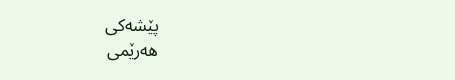پێشەکی
هەرێمی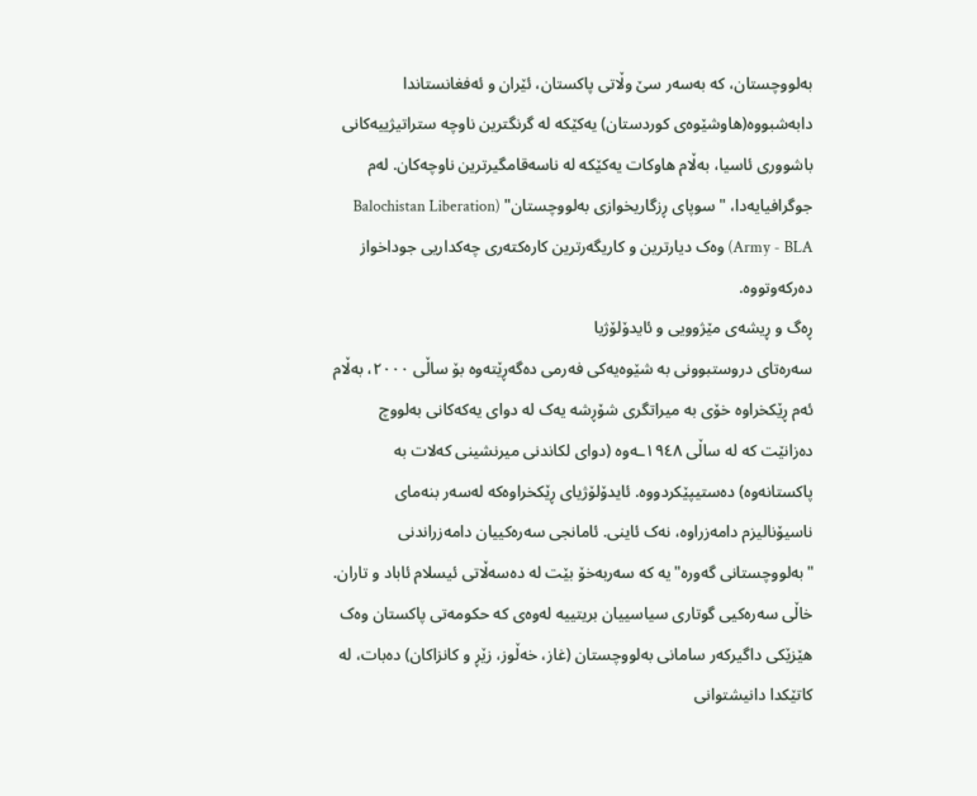بەلووچستان، کە بەسەر سێ وڵاتی پاکستان، ئێران و ئەفغانستاندا دابەشبووە(هاوشێوەی کوردستان) یەکێکە لە گرنگترین ناوچە ستراتیژییەکانی باشووری ئاسیا، بەڵام هاوکات یەکێکە لە ناسەقامگیرترین ناوچەکان. لەم جوگرافیایەدا، "سوپای ڕزگاریخوازی بەلووچستان" (Balochistan Liberation Army - BLA) وەک دیارترین و کاریگەرترین کارەکتەری چەکداریی جوداخواز دەرکەوتووە.
ڕەگ و ڕیشەی مێژوویی و ئایدۆلۆژیا
سەرەتای دروستبوونی بە شێوەیەکی فەرمی دەگەڕێتەوە بۆ ساڵی ٢٠٠٠، بەڵام ئەم ڕێکخراوە خۆی بە میراتگری شۆڕشە یەک لە دوای یەکەکانی بەلووچ دەزانێت کە لە ساڵی ١٩٤٨ـەوە (دوای لکاندنی میرنشینی کەلات بە پاکستانەوە) دەستیپێکردووە. ئایدۆلۆژیای ڕێکخراوەکە لەسەر بنەمای ناسیۆنالیزم دامەزراوە، نەک ئاینی. ئامانجی سەرەکییان دامەزراندنی "بەلووچستانی گەورە"یە کە سەربەخۆ بێت لە دەسەڵاتی ئیسلام ئاباد و تاران.
خاڵی سەرەکیی گوتاری سیاسییان بریتییە لەوەی کە حکومەتی پاکستان وەک هێزێکی داگیرکەر سامانی بەلووچستان (غاز، خەڵوز، زێڕ و کانزاکان) دەبات، لە کاتێکدا دانیشتوانی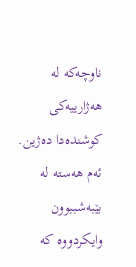ناوچەکە لە هەژارییەکی کوشندەدا دەژین. ئەم هەستە لە بێبەشببوون وایکردووە کە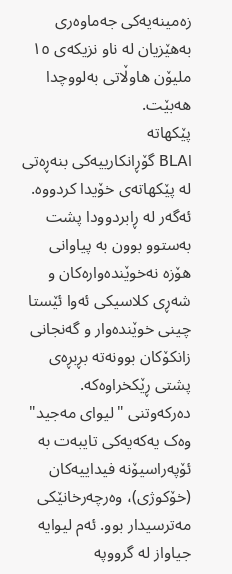زەمینەیەکی جەماوەری بەهێزیان لە ناو نزیکەی ١٥ ملیۆن هاوڵاتی بەلووچدا هەبێت.
پێکهاتە
اBLA گۆڕانکارییەکی بنەڕەتی لە پێکهاتەی خۆیدا کردووە. ئەگەر لە ڕابردوودا پشت بەستوو بوون بە پیاوانی هۆزە نەخوێندەوارەکان و شەڕی کلاسیکی ئەوا ئێستا چینی خوێندەوار و گەنجانی زانکۆکان بوونەتە بڕبڕەی پشتی ڕێکخراوەکە.
دەرکەوتنی "لیوای مەجید" وەک یەکەیەکی تایبەت بە ئۆپەراسیۆنە فیداییەکان (خۆکوژی)، وەرچەرخانێکی مەترسیدار بوو. ئەم لیوایە جیاواز لە گرووپە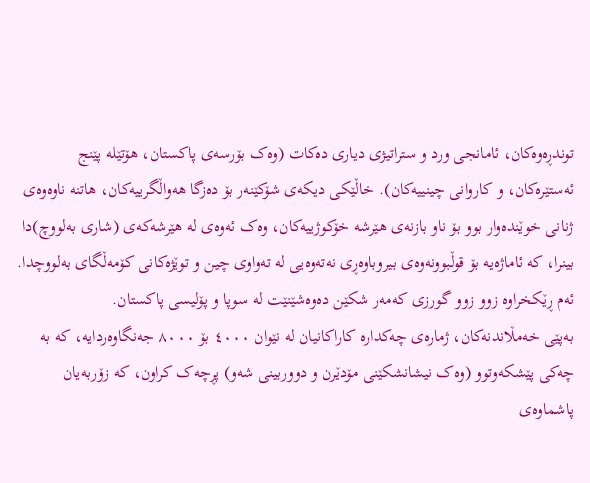توندڕەوەکان، ئامانجی ورد و ستراتیژی دیاری دەکات (وەک بۆرسەی پاکستان، هۆتێلە پێنج ئەستێرەکان، و کاروانی چینییەکان). خاڵێکی دیکەی شۆکێنەر بۆ دەزگا هەواڵگرییەکان، هاتنە ناوەوەی ژنانی خوێندەوار بوو بۆ ناو بازنەی هێرشە خۆکوژییەکان، وەک ئەوەی لە هێرشەکەی (شاری بەلووچ)دا بینرا، کە ئاماژەیە بۆ قوڵبوونەوەی بیروباوەڕی نەتەوەیی لە تەواوی چین و توێژەکانی کۆمەڵگای بەلووچدا. ئەم ڕێکخراوە زوو زوو گورزی کەمەر شکێن دەوەشێنێت لە سوپا و پۆلیسی پاکستان.
بەپێی خەمڵاندنەکان، ژمارەی چەکدارە کاراکانیان لە نێوان ٤٠٠٠ بۆ ٨٠٠٠ جەنگاوەردایە، کە بە چەکی پێشکەوتوو (وەک نیشانشکێنی مۆدێرن و دووربینی شەو) پڕچەک کراون، کە زۆربەیان پاشماوەی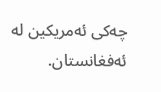چەکی ئەمریکین لە ئەفغانستان.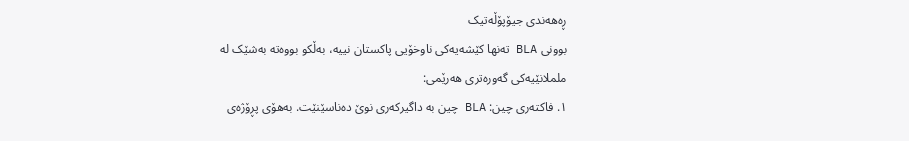ڕەهەندی جیۆپۆڵەتیک
بوونی BLA تەنها کێشەیەکی ناوخۆیی پاکستان نییە، بەڵکو بووەتە بەشێک لە ململانێیەکی گەورەتری هەرێمی:
١. فاکتەری چین: BLA چین بە داگیرکەری نوێ دەناسێنێت. بەهۆی پڕۆژەی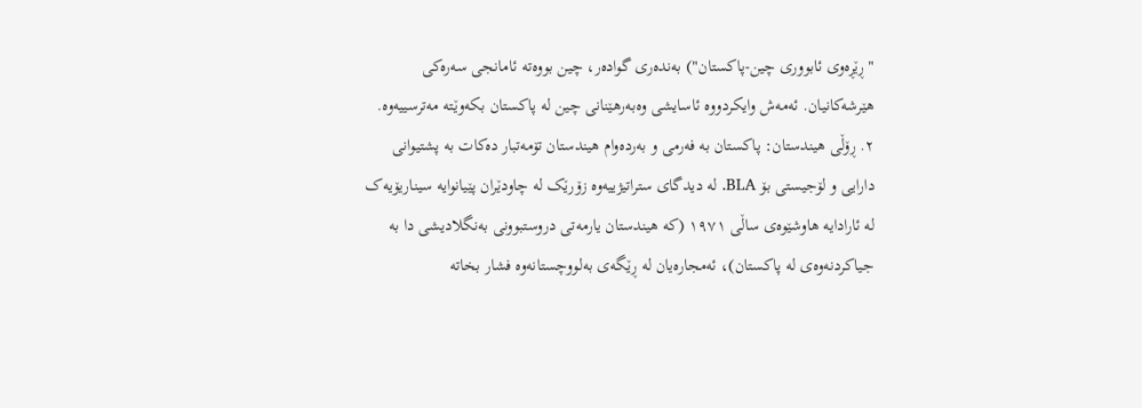"ڕێڕەوی ئابووری چین-پاکستان") بەندەری گوادەر، چین بووەتە ئامانجی سەرەکی هێرشەکانیان. ئەمەش وایکردووە ئاسایشی وەبەرهێنانی چین لە پاکستان بکەوێتە مەترسییەوە.
٢. ڕۆڵی هیندستان: پاکستان بە فەرمی و بەردەوام هیندستان تۆمەتبار دەکات بە پشتیوانی دارایی و لۆجیستی بۆ BLA. لە دیدگای ستراتیژییەوە زۆرێک لە چاودێران پێیانوایە سیناریۆیەک لە ئارادایە هاوشێوەی ساڵی ١٩٧١ (کە هیندستان یارمەتی دروستبوونی بەنگلادیشی دا بە جیاکردنەوەی لە پاکستان)، ئەمجارەیان لە ڕێگەی بەلووچستانەوە فشار بخاتە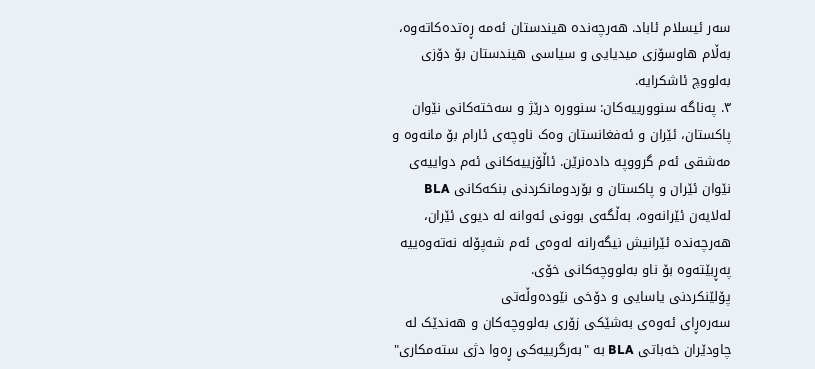سەر ئیسلام ئاباد. هەرچەندە هیندستان ئەمە ڕەتدەکاتەوە، بەڵام هاوسۆزی میدیایی و سیاسی هیندستان بۆ دۆزی بەلووچ ئاشکرایە.
٣. پەناگە سنوورییەکان: سنوورە درێژ و سەختەکانی نێوان پاکستان، ئێران و ئەفغانستان وەک ناوچەی ئارام بۆ مانەوە و مەشقی ئەم گرووپە دادەنرێن. ئاڵۆزییەکانی ئەم دواییەی نێوان ئێران و پاکستان و بۆردومانکردنی بنکەکانی BLA لەلایەن ئێرانەوە، بەڵگەی بوونی ئەوانە لە دیوی ئێران، هەرچەندە ئێرانیش نیگەرانە لەوەی ئەم شەپۆلە نەتەوەییە پەڕبێتەوە بۆ ناو بەلووچەکانی خۆی.
پۆلێنکردنی یاسایی و دۆخی نێودەوڵەتی
سەرەڕای ئەوەی بەشێکی زۆری بەلووچەکان و هەندێک لە چاودێران خەباتی BLA بە "بەرگرییەکی ڕەوا دژی ستەمکاری"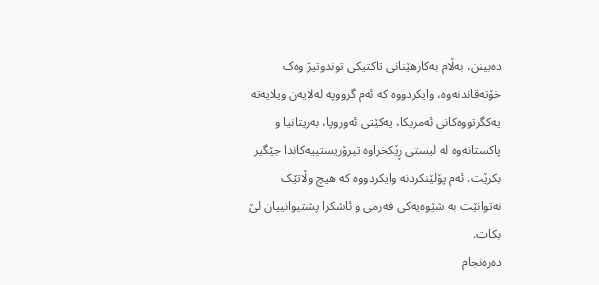دەبینن، بەڵام بەکارهێنانی تاکتیکی توندوتیژ وەک خۆتەقاندنەوە، وایکردووە کە ئەم گرووپە لەلایەن ویلایەتە یەکگرتووەکانی ئەمریکا، یەکێتی ئەوروپا، بەریتانیا و پاکستانەوە لە لیستی ڕێکخراوە تیرۆریستییەکاندا جێگیر بکرێت. ئەم پۆلێنکردنە وایکردووە کە هیچ وڵاتێک نەتوانێت بە شێوەیەکی فەرمی و ئاشکرا پشتیوانییان لێ بکات.
دەرەنجام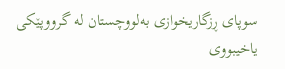سوپای ڕزگاریخوازی بەلووچستان لە گرووپێکی یاخیبووی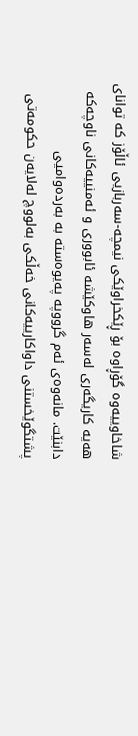شاخاوییەوە گۆڕاوە بۆ ڕێکخراوێکی نیمچە-سەربازیی ئاڵۆز کە توانای هەیە کاریگەری لەسەر هاوکێشە ئابووری و ئەمنییەکانی ناوچەکە دابنێت. مانەوەی ئەم گرووپە پەیوەستە بە بەردەوامیی پشتگوێخستنی داواکارییەکانی خەڵکی بەلووچ لەلایەن حکومەتی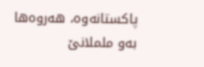پاکستانەوە، هەروەها بەو ململانێ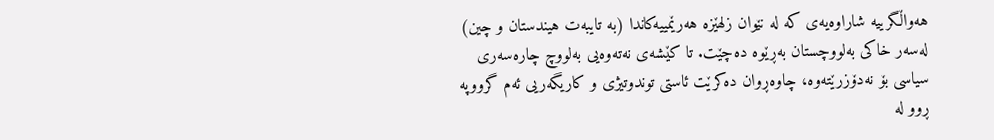هەواڵگرییە شاراوەیەی کە لە نێوان زلهێزە هەرێمییەکاندا (بە تایبەت هیندستان و چین) لەسەر خاکی بەلووچستان بەڕێوە دەچێت. تا کێشەی نەتەوەیی بەلووچ چارەسەری سیاسی بۆ نەدۆزرێتەوە، چاوەڕوان دەکرێت ئاستی توندوتیژی و کاریگەریی ئەم گرووپە ڕوو لە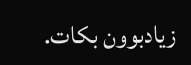زیادبوون بکات.